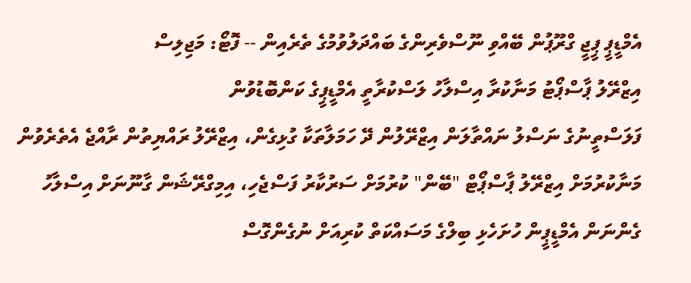އެމްޑީޕީ ޕީޖީ ގްރޫޕުން ބޭއްވި ނޫސްވެރިންގެ ބައްދަލުވުމުގެ ތެރެއިން -- ފޮޓޯ: މަޖިލިސް
އިޒްރޭލު ޕާސްޕޯޓު މަނާކުރާ އިސްލާހު ލަސްކުރާތީ އެމްޑީޕީގެ ކަންބޮޑުވުން
ފަލަސްތީނުގެ ނަސްލު ނައްތާލަން އިޒްރޭލުން ދޭ ހަމަލާތަކާ ގުޅިގެން، އިޒްރޭލު ރައްޔިތުން ރާއްޖެ އެތެރެވުން މަނާކުރުމަށް އިޒްރޭލު ޕާސްޕޯޓް "ބޭން" ކުރުމަށް ސަރުކާރު ފަސްޖެހި، އިމިގްރޭޝަން ގާނޫނަށް އިސްލާހު ގެންނަން އެމްޑީޕީން ހުށަހެޅި ބިލްގެ މަސައްކަތް ކުރިއަށް ނުގެންގޮސް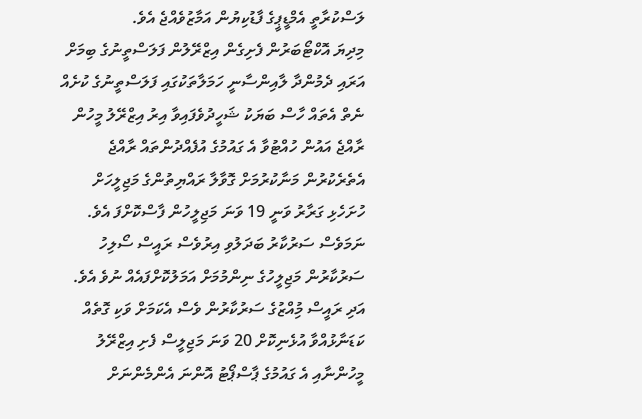ލަސްކުރާތީ އެމްޑީޕީގެ ފާޑުކިޔުން އަމާޒުވެއްޖެ އެވެ.
މިދިޔަ އޮކްޓޯބަރުން ފެށިގެން އިޒްރޭލުން ފަލަސްތީނުގެ ބިމަށް އަރައި ދެމުންދާ ލާއިންސާނީ ހަމަލާތަކުގައި ފަލަސްތީނުގެ ކުށެއް ނެތް އެތައް ހާސް ބަޔަކު ޝަހީދުވެފައިވާ އިރު އިޒްރޭލު މީހުން ރާއްޖެ އައުން ހުއްޓުވާ އެ ގައުމުގެ އުފެއްދުންތައް ރާއްޖެ އެތެރެކުރުން މަނާކުރުމަށް ގޮވާލާ ރައްޔިތުންގެ މަޖިލީހަށް ހުށަހެޅި ގަރާރު ވަނީ 19 ވަނަ މަޖިލީހުން ފާސްކޮށްފަ އެވެ.
ނަމަވެސް ސަރުކާރު ބަދަލުވި އިރުވެސް ރައީސް ސޯލިހު ސަރުކާރުން މަޖިލީހުގެ ނިންމުމަށް އަމަލުކޮށްފައެއް ނުވެ އެވެ. އަދި ރައީސް މުިއްޒުގެ ސަރުކާރުން ވެސް އެކަމަށް ވަކި ގޮތެއް ކަޑަނާޅުއްވާ އުޅެނިކޮށް 20 ވަނަ މަޖިލީސް ފެށި އިޒްރޭލު މީހުންނާއި އެ ގައުމުގެ ޕާސްޕޯޓު އޮންނަ އެންމެންނަށް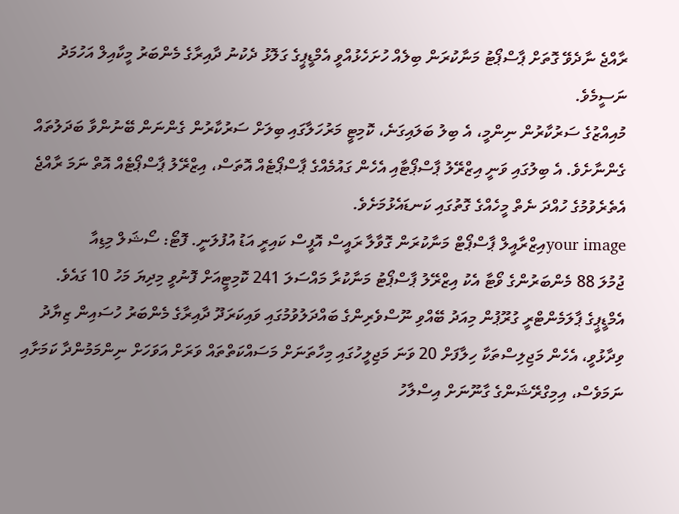ރާއްޖެ ނާދެވޭ ގޮތަށް ޕާސްޕޯޓު މަނާކުރަން ބިލެއް ހުށަހެޅުއްވީ އެމްޑީޕީގެ ގަލޮޅު ދެކުނު ދާއިރާގެ މެންބަރު މީކާއިލް އަހުމަދު ނަސީމެވެ.
މުއިއްޒުގެ ސަރުކާރުން ނިންމީ، އެ ބިލު ބަލައިގަނެ، ކޮމިޓީ މަރުހަލާގައި ބިލަށް ސަރުކާރުން ގެންނަން ބޭނުންވާ ބަދަލުތައް ގެންނާށެވެ. އެ ބިލުގައި ވަނީ އިޒްރޭލު ޕާސްޕޯޓާއި އެހެން ގައުމެއްގެ ޕާސްޕޯޓެއް އޮތަސް، އިޒްރޭލު ޕާސްޕޯޓެއް އޮތް ނަމަ ރާއްޖެ އެތެރެވުމުގެ ހުއްދަ ނެތް މީހެއްގެ ގޮތުގައި ކަނޑައެޅުމަށެވެ.
your imageއިޒްރާއީލް ޕާސްޕޯޓް މަނާކުރަން ގޮވާލާ ރައީސް އޮފީސް ކައިރީ އަޑު އުފުލަނީ. ފޮޓޯ: ސޯޝަލް މިޑިއާ
ޖުމުލަ 88 މެންބަރުންގެ ވޯޓާ އެކު އިޒްރޭލު ޕާސްޕޯޓު މަނާކުރާ މައްސަލަ 241 ކޮމިޓީއަށް ފޮނުވީ މިދިޔަ މަހު 10 ގައެވެ.
އެމްޑީޕީގެ ޕާލަމެންޓްރީ ގުރޫޕުން މިއަދު ބޭއްވި ނޫސްވެރިންގެ ބައްދަލުވުމުގައި ވައިކަރަދޫ ދާއިރާގެ މެންބަރު ހުސައިން ޒިޔާދު ވިދާޅުވީ، އެހެން މަޖިލިސްތަކާ ހިލާފަށް 20 ވަނަ މަޖިލީހުގައި މިހާތަނަށް މަސައްކަތްތައް ވަރަށް އަވަހަށް ނިންމަމުންދާ ކަމަށާއި ނަމަވެސް، އިމިގްރޭޝަންގެ ގާނޫނަށް އިސްލާހު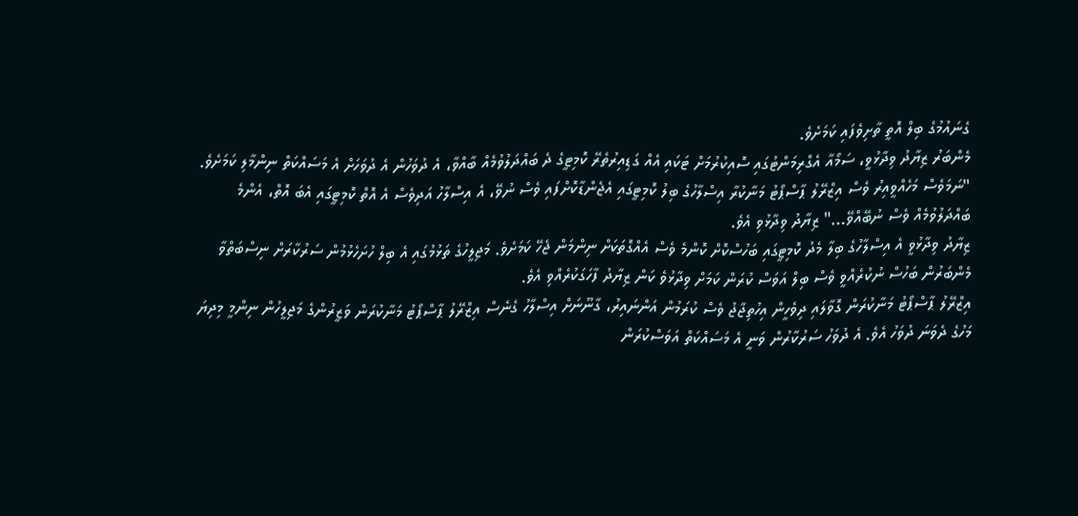ގެނައުމުގެ ބިލް އޮތީ ތާށިވެފައި ކަމަށެވެ.
މެންބަރު ޒިޔާދު ވިދާޅުވީ، ސަމޯއާ އެގްރިމަންޓުގައި ސޮއިކުރުމަށް ޓަކައި އެއް ގަޑިއިރުތެރޭ ކޮމިޓީގެ ދެ ބައްދަލުވުމެއް ބާއްވާ، އެ ދުވަހުން އެ ދުވަހަށް އެ މަސައްކަތް ނިންމާލި ކަމަށެވެ.
"ނަމަވެސް މަހެއްވީއިރު ވެސް އިޒްރޭލު ޕާސްޕޯޓު މަނާކުރާ އިސްލާހުގެ ބިލު ކޮމިޓީގައި އެޖެންޑާކޮށްފައި ވެސް ނުވޭ، އެ އިސްލާހު އަދިވެސް އެ އޮތް ކޮމިޓީގައި އެބަ އޮތް، އެންމެ ބައްދަލުވުމެއް ވެސް ނުބޭއްވޭ..." ޒިޔާދު ވިދާޅުވި އެވެ.
ޒިޔާދު ވިދާޅުވީ އެ އިސްލާހުގެ ބިލާ މެދު ކޮމިޓީގައި ބަހުސްކޮށް ކޮންމެ ވެސް އެއްގޮތަކަށް ނިންމަން ޖެހޭ ކަމަށެވެ. މަޖިލީހުގެ ތަޅުމުގައި އެ ބިލް ހުށަހެޅުމުން ސަރުކާރަށް ނިސްބަތްވާ މެންބަރުން ބަހުސް ނުކުރެއްވީ ވެސް ބިލް އަވަސް ކުރަން ކަމަށް ވިދާޅުވެ ކަން ޒިޔާދު ފާހަގަކުރެއްވި އެވެ.
އިޒްރޭލު ޕާސްޕޯޓު މަނާކުރަން ގޮވާލައި ދިވެހީން އިހުތިޖާޖު ވެސް ކުރަމުން އަންނައިރު، ގާނޫނަށް އިސްލާހު ގެނެސް އިޒްރޭލު ޕާސްޕޯޓު މަނާކުރަން ވަޒީރުންގެ މަޖިލީހުން ނިންމީ މިދިޔަ މަހުގެ ދެވަނަ ދުވަހު އެވެ. އެ ދުވަހު ސަރުކާރުން ވަނީ އެ މަސައްކަތް އަވަސްކުރަން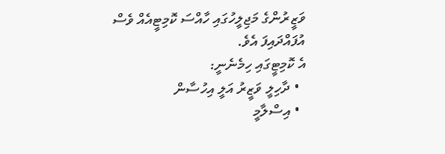ވަޒީރުންގެ މަޖިލީހުގައި ހާއްސަ ކޮމިޓީއެއް ވެސް އުފައްދައިފަ އެވެ.
އެ ކޮމިޓީގައި ހިމެނެނީ:
  • ދާހިލީ ވަޒީރު އަލީ އިހުސާން
  • އިސްލާމީ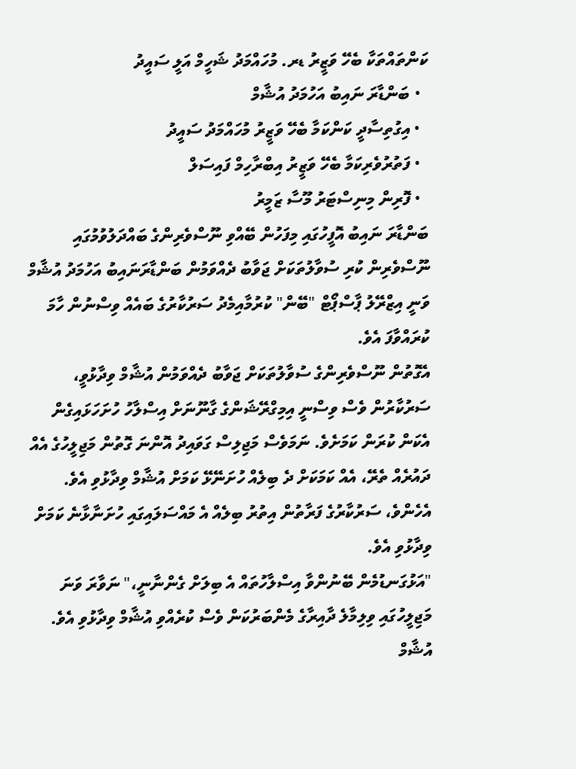ކަންތައްތަކާ ބެހޭ ވަޒީރު ޑރ. މުހައްމަދު ޝަހީމް އަލީ ސައީދު
  • ބަންޑާރަ ނައިބު އަހުމަދު އުޝާމް
  • އިގުތިސާދީ ކަންކަމާ ބެހޭ ވަޒީރު މުހައްމަދު ސައީދު
  • ފަތުރުވެރިކަމާ ބެހޭ ވަޒީރު އިބްރާހިމް ފައިސަލް
  • ފޮރިން މިނިސްޓަރު މޫސާ ޒަމީރު
ބަންޑާރަ ނައިބު އޮފީހުގައި މިފަހުން ބޭއްވި ނޫސްވެރިންގެ ބައްދަލުވުމުގައި ނޫސްވެރިން ކުރި ސުވާލުތަކަށް ޖަވާބު ދެއްވަމުން ބަންޑާރަނައިބު އަހުމަދު އުޝާމް ވަނީ އިޒްރޭލު ޕާސްޕޯޓް "ބޭން" ކުރުމާއިމެދު ސަރުކާރުގެ ބައެއް ވިސްނުން ހާމަ ކުރައްވާފަ އެވެ.
އެގޮތުން ނޫސްވެރިންގެ ސުވާލުތަކަށް ޖަވާބު ދެއްވަމުން އުޝާމް ވިދާޅުވީ، ސަރުކާރުން ވެސް ވިސްނީ އިމިގްރޭޝަންގެ ގާނޫނަށް އިސްލާހު ހުށަހަޅައިގެން އެކަން ކުރަން ކަމަށެވެ. ނަމަވެސް މަޖިލިސް ގަވައިދު އޮންނަ ގޮތުން މަޖިލީހުގެ އެއް ދައުރެއް ތެރޭ، އެއް ކަމަކަށް ދެ ބިލެއް ހުށަނޭޅޭ ކަމަށް އުޝާމް ވިދާޅުވި އެވެ. އެހެންވެ، ސަރުކާރުގެ ފަރާތުން އިތުރު ބިލެއް އެ މައްސަލައިގައި ހުށަނާޅާނެ ކަމަށް ވިދާޅުވި އެވެ.
"އަޅުގަނޑުމެން ބޭނުންވާ އިސްލާހުތައް އެ ބިލަށް ގެންނާނީ،" ނަވާރަ ވަނަ މަޖިލީހުގައި ވިލިމާލެ ދާއިރާގެ މެންބަރުކަން ވެސް ކުރެއްވި އުޝާމް ވިދާޅުވި އެވެ.
އުޝާމް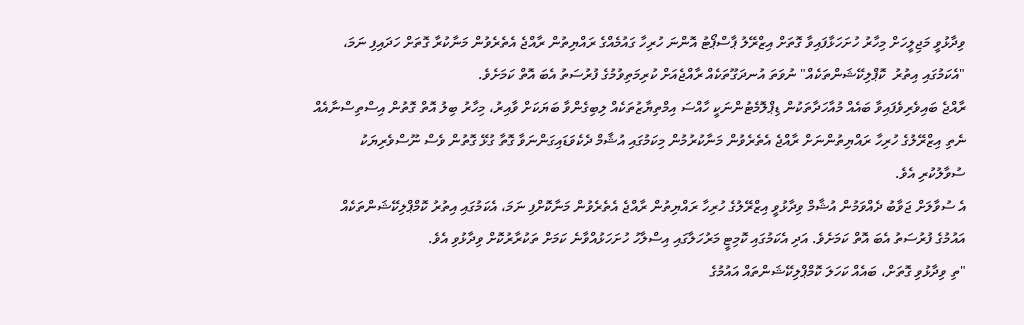ވިދާޅުވީ މަޖިލީހަށް މިހާރު ހުށަހަޅާފައިވާ ގޮތަށް އިޒްރޭލު ޕާސްޕޯޓު އޮންނަ ހުރިހާ ގައުމެއްގެ ރައްޔިތުން ރާއްޖެ އެތެރެވުން މަނާކުރާ ގޮތަށް ހަދައިފި ނަމަ، "އެކަމުގައި އިތުރު  ކޮޕްލިކޭޝަންތަކެއް" ނުވަތަ އުނދަގޫތަކެއް ރާއްޖެއަށް ކުރިމަތިވުމުގެ ފުރުސަތު އެބަ އޮތް ކަމަށެވެ.
ރާއްޖެ ބައިވެރިވެފައިވާ ބައެއް މުއާހަދާތަކުން ޑިޕްލޮމެޓުންނަކީ ހާއްސަ އިމްތިޔާޒުތަކެއް ލިބިގެންވާ ބަޔަކަށް ވާއިރު، މިހާރު ބިލު އޮތް ގޮތުން އިސްތިސްނާއެއް ނެތި އިޒްރޭލުގެ ހުރިހާ ރައްޔިތުންނަށް ރާއްޖެ އެތެރެވުން މަނާކުރުމުން މިކަމުގައި އުޝާމް ދެކެވަޑައިގަންނަވާ ގޮތާ ގުޅޭ ގޮތުން ވެސް ނޫސްވެރިޔަކު ސުވާލުކުރި އެވެ.
އެ ސުވާލަށް ޖަވާބު ދެއްވަމުން އުޝާމް ވިދާޅުވީ އިޒްރޭލުގެ ހުރިހާ ރައްޔިތުން ރާއްޖެ އެތެރެވުން މަނާކޮށްފި ނަމަ، އެކަމުގައި އިތުރު ކޮމްޕްލިކޭޝަންތަކެއް އައުމުގެ ފުރުސަތު އެބަ އޮތް ކަމަށެވެ. އަދި އެކަމުގައި ކޮމިޓީ މަރުހަލާގައި އިސްލާހު ހުށަހަޅުއްވާނެ ކަމަށް ތަކުރާރުކޮށް ވިދާޅުވި އެވެ.
"ތި ވިދާޅުވި ގޮތަށް، ބައެއް ކަހަލަ ކޮމްޕްލިކޭޝަންތައް އައުމުގެ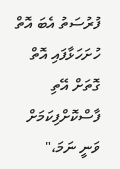ފުރުސަތު އެބަ އޮތް ހުށަހަޅާފައި އޮތް ގޮތަށް އޭތި ފާސްކޮށްފިކަމަށް ވަނީ ނަމަ،"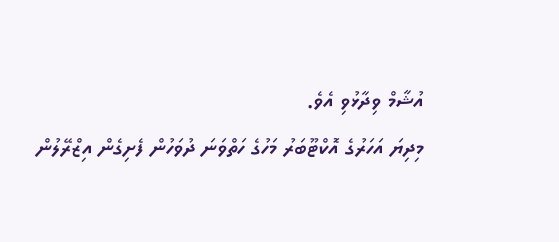އުޝާމް ވިދާޅުވި އެވެ.
މިދިޔަ އަހަރުގެ އޮކްޓޫބަރު މަހުގެ ހަތްވަނަ ދުވަހުން ފެށިގެން އިޒްރޭލުން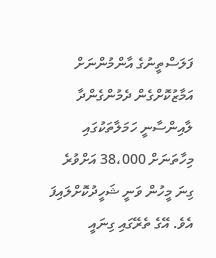ފަލަސްތީނުގެ އާންމުންނަށް އަމާޒުކޮށްގެން ދެމުންގެންދާ ލާއިންސާނީ ހަމަލާތަކުގައި މިހާތަނަށް 38،000 އަށްވުރެ ގިނަ މީހުން ވަނީ ޝަހީދުކޮށްލައިފަ އެވެ. އޭގެ ތެރޭގައި ގިނައީ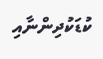ކުޑަކުދިންނާއި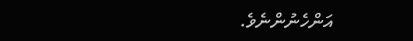އަންހެނުންނެވެ.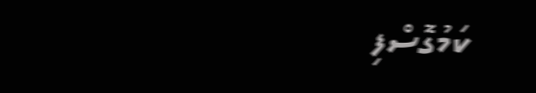ކަމުގޮސްފި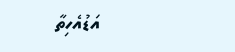އަޑުއެހިތާ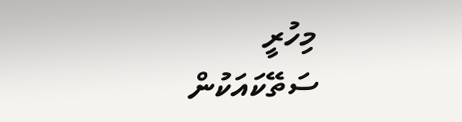މިހުރީ
ސަތޭކައަކުން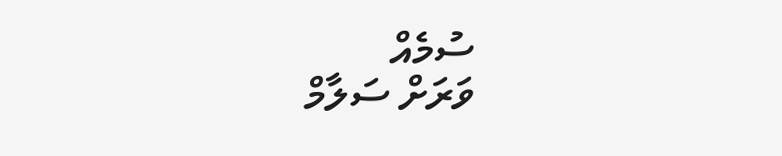ސުމެއް
ވަރަށް ސަލާމް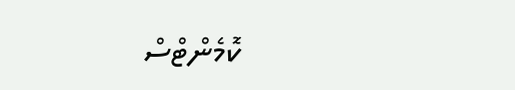ކޮމެންޓްސް